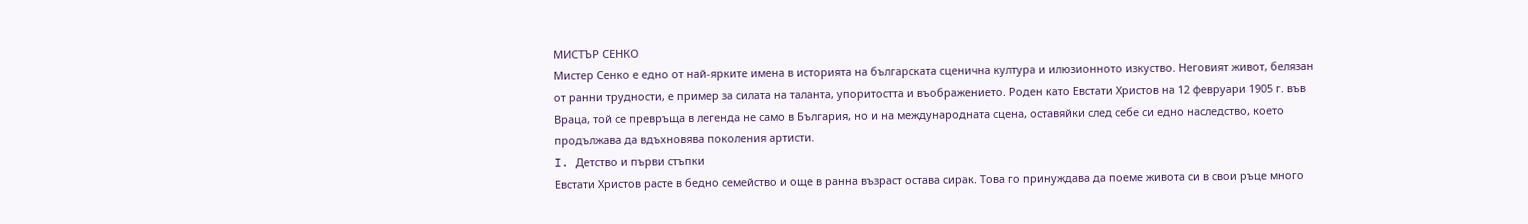МИСТЪР СЕНКО
Мистер Сенко е едно от най-ярките имена в историята на българската сценична култура и илюзионното изкуство. Неговият живот, белязан от ранни трудности, е пример за силата на таланта, упоритостта и въображението. Роден като Евстати Христов на 12 февруари 1905 г. във Враца, той се превръща в легенда не само в България, но и на международната сцена, оставяйки след себе си едно наследство, което продължава да вдъхновява поколения артисти.
I. Детство и първи стъпки
Евстати Христов расте в бедно семейство и още в ранна възраст остава сирак. Това го принуждава да поеме живота си в свои ръце много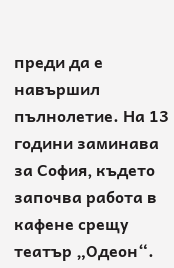преди да е навършил пълнолетие. На 13 години заминава за София, където започва работа в кафене срещу театър „Одеон“.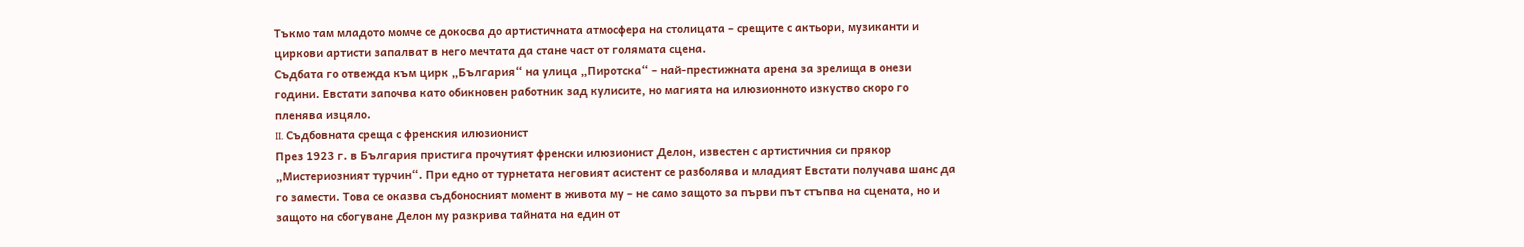Тъкмо там младото момче се докосва до артистичната атмосфера на столицата – срещите с актьори, музиканти и циркови артисти запалват в него мечтата да стане част от голямата сцена.
Съдбата го отвежда към цирк „България“ на улица „Пиротска“ – най-престижната арена за зрелища в онези години. Евстати започва като обикновен работник зад кулисите, но магията на илюзионното изкуство скоро го пленява изцяло.
II. Съдбовната среща с френския илюзионист
През 1923 г. в България пристига прочутият френски илюзионист Делон, известен с артистичния си прякор „Мистериозният турчин“. При едно от турнетата неговият асистент се разболява и младият Евстати получава шанс да го замести. Това се оказва съдбоносният момент в живота му – не само защото за първи път стъпва на сцената, но и защото на сбогуване Делон му разкрива тайната на един от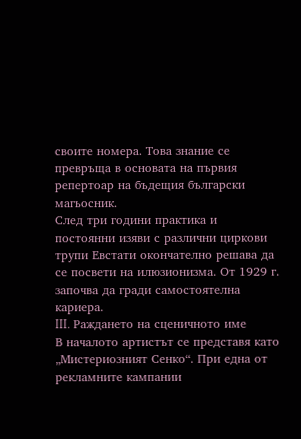своите номера. Това знание се превръща в основата на първия репертоар на бъдещия български магьосник.
След три години практика и постоянни изяви с различни циркови трупи Евстати окончателно решава да се посвети на илюзионизма. От 1929 г. започва да гради самостоятелна кариера.
III. Раждането на сценичното име
В началото артистът се представя като „Мистериозният Сенко“. При една от рекламните кампании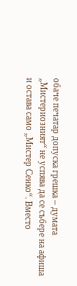обаче печатар допуска грешка – думата „Мистериозният“ не успява да се събере на афиша и остава само „Мистер Сенко“. Вместо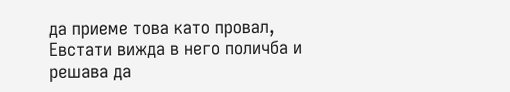да приеме това като провал, Евстати вижда в него поличба и решава да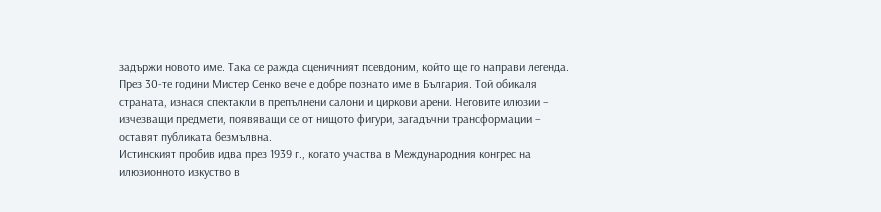задържи новото име. Така се ражда сценичният псевдоним, който ще го направи легенда.
През 30-те години Мистер Сенко вече е добре познато име в България. Той обикаля страната, изнася спектакли в препълнени салони и циркови арени. Неговите илюзии – изчезващи предмети, появяващи се от нищото фигури, загадъчни трансформации – оставят публиката безмълвна.
Истинският пробив идва през 1939 г., когато участва в Международния конгрес на илюзионното изкуство в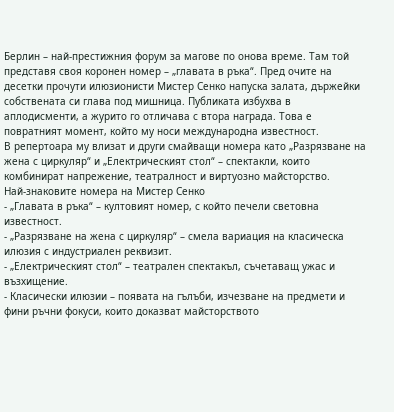Берлин – най-престижния форум за магове по онова време. Там той представя своя коронен номер – „главата в ръка“. Пред очите на десетки прочути илюзионисти Мистер Сенко напуска залата, държейки собствената си глава под мишница. Публиката избухва в аплодисменти, а журито го отличава с втора награда. Това е повратният момент, който му носи международна известност.
В репертоара му влизат и други смайващи номера като „Разрязване на жена с циркуляр“ и „Електрическият стол“ – спектакли, които комбинират напрежение, театралност и виртуозно майсторство.
Най-знаковите номера на Мистер Сенко
- „Главата в ръка“ – култовият номер, с който печели световна известност.
- „Разрязване на жена с циркуляр“ – смела вариация на класическа илюзия с индустриален реквизит.
- „Електрическият стол“ – театрален спектакъл, съчетаващ ужас и възхищение.
- Класически илюзии – появата на гълъби, изчезване на предмети и фини ръчни фокуси, които доказват майсторството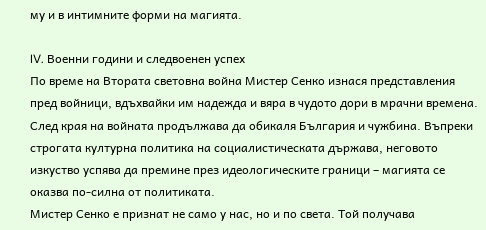му и в интимните форми на магията.

IV. Военни години и следвоенен успех
По време на Втората световна война Мистер Сенко изнася представления пред войници, вдъхвайки им надежда и вяра в чудото дори в мрачни времена. След края на войната продължава да обикаля България и чужбина. Въпреки строгата културна политика на социалистическата държава, неговото изкуство успява да премине през идеологическите граници – магията се оказва по-силна от политиката.
Мистер Сенко е признат не само у нас, но и по света. Той получава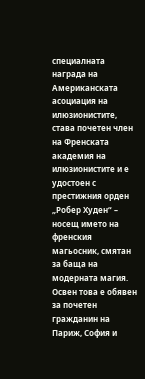специалната награда на Американската асоциация на илюзионистите, става почетен член на Френската академия на илюзионистите и е удостоен с престижния орден „Робер Худен“ – носещ името на френския магьосник, смятан за баща на модерната магия.
Освен това е обявен за почетен гражданин на Париж, София и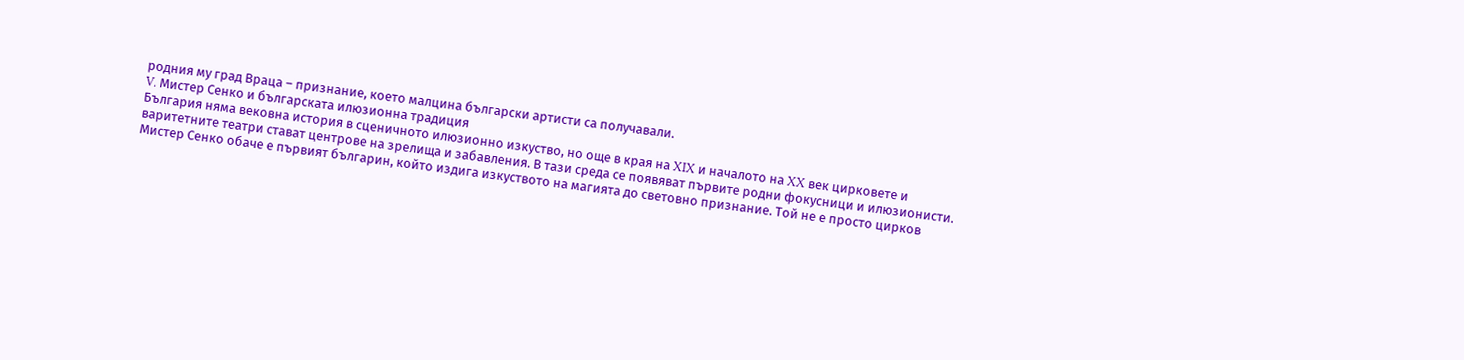родния му град Враца – признание, което малцина български артисти са получавали.
V. Мистер Сенко и българската илюзионна традиция
България няма вековна история в сценичното илюзионно изкуство, но още в края на XIX и началото на XX век цирковете и варитетните театри стават центрове на зрелища и забавления. В тази среда се появяват първите родни фокусници и илюзионисти.
Мистер Сенко обаче е първият българин, който издига изкуството на магията до световно признание. Той не е просто цирков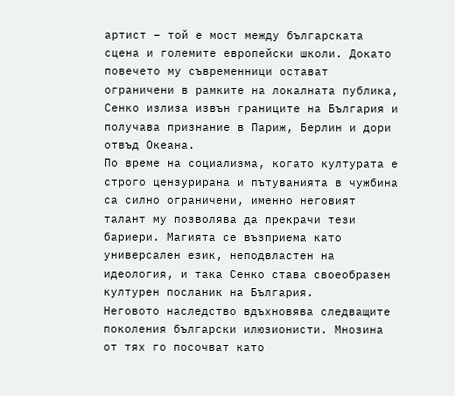артист – той е мост между българската сцена и големите европейски школи. Докато повечето му съвременници остават ограничени в рамките на локалната публика, Сенко излиза извън границите на България и получава признание в Париж, Берлин и дори отвъд Океана.
По време на социализма, когато културата е строго цензурирана и пътуванията в чужбина са силно ограничени, именно неговият талант му позволява да прекрачи тези бариери. Магията се възприема като универсален език, неподвластен на идеология, и така Сенко става своеобразен културен посланик на България.
Неговото наследство вдъхновява следващите поколения български илюзионисти. Мнозина от тях го посочват като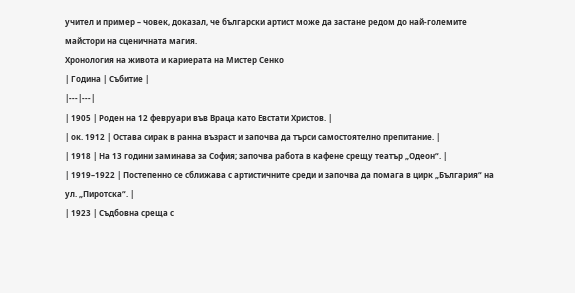учител и пример – човек, доказал, че български артист може да застане редом до най-големите майстори на сценичната магия.
Хронология на живота и кариерата на Мистер Сенко
| Година | Събитие |
|---|---|
| 1905 | Роден на 12 февруари във Враца като Евстати Христов. |
| ок. 1912 | Остава сирак в ранна възраст и започва да търси самостоятелно препитание. |
| 1918 | На 13 години заминава за София; започва работа в кафене срещу театър „Одеон“. |
| 1919–1922 | Постепенно се сближава с артистичните среди и започва да помага в цирк „България“ на ул. „Пиротска“. |
| 1923 | Съдбовна среща с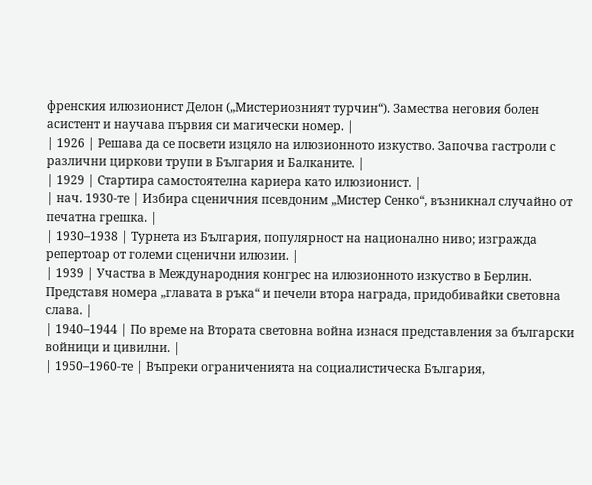френския илюзионист Делон („Мистериозният турчин“). Замества неговия болен асистент и научава първия си магически номер. |
| 1926 | Решава да се посвети изцяло на илюзионното изкуство. Започва гастроли с различни циркови трупи в България и Балканите. |
| 1929 | Стартира самостоятелна кариера като илюзионист. |
| нач. 1930-те | Избира сценичния псевдоним „Мистер Сенко“, възникнал случайно от печатна грешка. |
| 1930–1938 | Турнета из България, популярност на национално ниво; изгражда репертоар от големи сценични илюзии. |
| 1939 | Участва в Международния конгрес на илюзионното изкуство в Берлин. Представя номера „главата в ръка“ и печели втора награда, придобивайки световна слава. |
| 1940–1944 | По време на Втората световна война изнася представления за български войници и цивилни. |
| 1950–1960-те | Въпреки ограниченията на социалистическа България,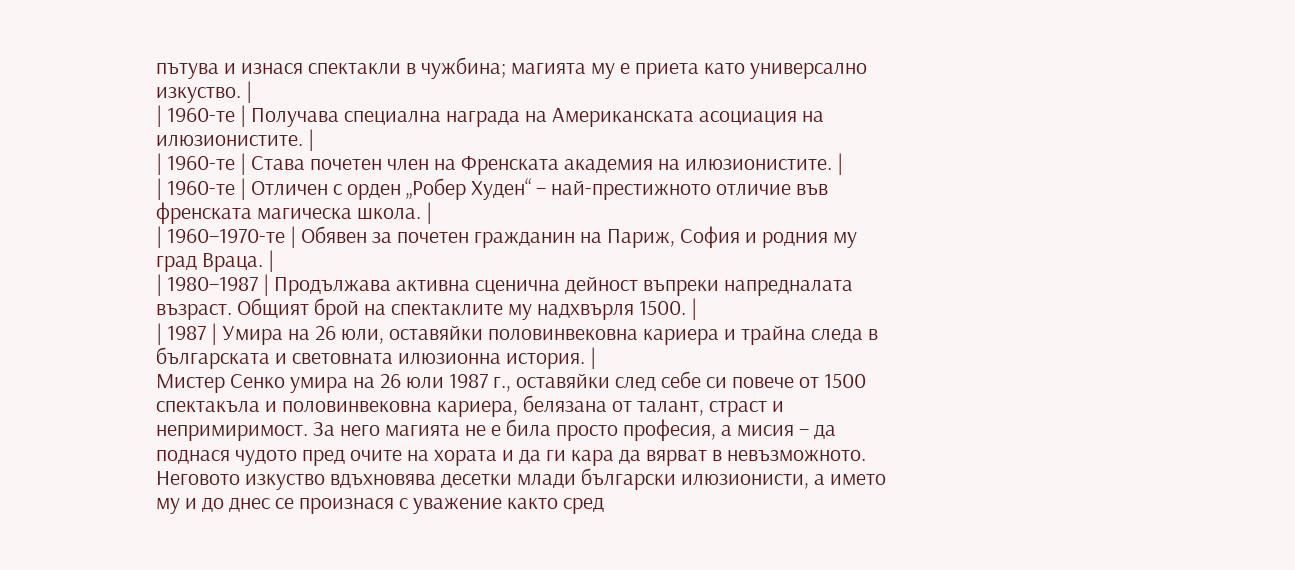пътува и изнася спектакли в чужбина; магията му е приета като универсално изкуство. |
| 1960-те | Получава специална награда на Американската асоциация на илюзионистите. |
| 1960-те | Става почетен член на Френската академия на илюзионистите. |
| 1960-те | Отличен с орден „Робер Худен“ – най-престижното отличие във френската магическа школа. |
| 1960–1970-те | Обявен за почетен гражданин на Париж, София и родния му град Враца. |
| 1980–1987 | Продължава активна сценична дейност въпреки напредналата възраст. Общият брой на спектаклите му надхвърля 1500. |
| 1987 | Умира на 26 юли, оставяйки половинвековна кариера и трайна следа в българската и световната илюзионна история. |
Мистер Сенко умира на 26 юли 1987 г., оставяйки след себе си повече от 1500 спектакъла и половинвековна кариера, белязана от талант, страст и непримиримост. За него магията не е била просто професия, а мисия – да поднася чудото пред очите на хората и да ги кара да вярват в невъзможното.
Неговото изкуство вдъхновява десетки млади български илюзионисти, а името му и до днес се произнася с уважение както сред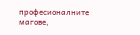професионалните магове,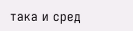така и сред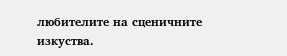любителите на сценичните изкуства.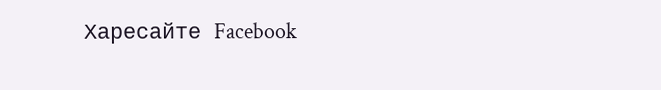Харесайте Facebook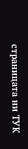страницата ни ТУК